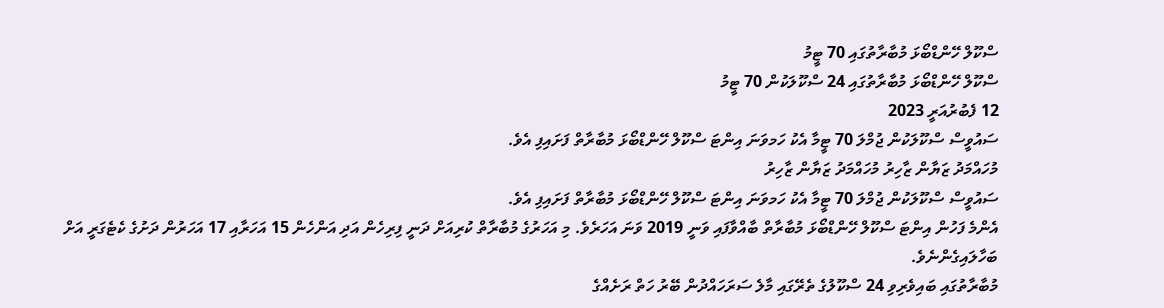ސްކޫލް ހޭންޑްބޯޅަ މުބާރާތުގައި 70 ޓީމު
ސްކޫލް ހޭންޑްބޯޅަ މުބާރާތުގައި 24 ސްކޫލަކުން 70 ޓީމު
12 ފެބުރުއަރީ 2023
ސައުވީސް ސްކޫލަކުން ޖުމްލަ 70 ޓީމާ އެކު ހަމވަނަ އިންޓަ ސްކޫލް ހޭންޑްބޯޅަ މުބާރާތް ފަށައިފި އެވެ.
މުހައްމަދު ޒަޔާން ޒާހިރު މުހައްމަދު ޒަޔާން ޒާހިރު
ސައުވީސް ސްކޫލަކުން ޖުމްލަ 70 ޓީމާ އެކު ހަމވަނަ އިންޓަ ސްކޫލް ހޭންޑްބޯޅަ މުބާރާތް ފަށައިފި އެވެ.
އެންމެ ފަހުން އިންޓަ ސްކޫލް ހޭންޑްބޯޅަ މުބާރާތް ބާއްވާފައި ވަނީ 2019 ވަނަ އަހަރެވެ. މި އަހަރުގެ މުބާރާތް ކުރިއަށް ދަނީ ފިރިހެން އަދި އަންހެން 15 އަހަރާއި 17 އަހަރުން ދަށުގެ ކެޓެގަރީ އަށް ބަހާލައިގެންނެވެ.
މުބާރާތުގައި ބައިވެރިވި 24 ސްކޫލުގެ ތެރޭގައި މާލެ ސަރަހައްދުން ބޭރު ހަތް ރަށެއްގެ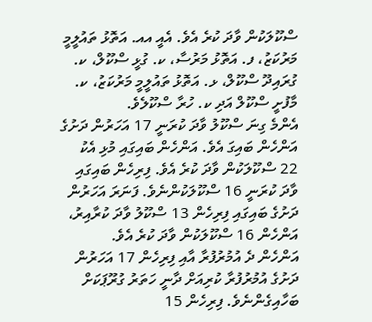ސްކޫލަކުން ވާދަ ކުރެ އެވެ. އެއީ އއ. އަތޮޅު ތައުލީމީ މަރުކަޒު، ފ. އަތޮޅު މަރުސާ، ކ. ގުޅީ ސްކޫލް، ކ. ގުރައިދޫ ސްކޫލް، ޅ. އަތޮޅު ތައުލީމީ މަރުކަޒު، ކ. މާފުށީ ސްކޫލް އަދި ކ. ހުރާ ސްކޫލެވެ.
އެންމެ ގިނަ ސްކޫލު ވާދަ ކުރަނީ 17 އަހަރުން ދަށުގެ އަންހެން ބައިގަ އެވެ. އަންހެން ބައިގައި މުޅި އެކު 22 ސްކޫލަކުން ވާދަ ކުރެ އެވެ. ފިރިހެން ބައިގައި ވާދަ ކުރަނީ 16 ސްކޫލަކުންނެވެ. ފަނަރަ އަހަރުން ދަށުގެ ބައިގައި ފިރިހެން 13 ސްކޫލު ވާދަ ކުރާއިރު، އަންހެން 16 ސްކޫލަކުން ވާދަ ކުރެ އެވެ.
އަންހެން ދެ އުމުރުފުރާ އާއި ފިރިހެން 17 އަހަރުން ދަށުގެ އުމުރުފުރާ ކުރިއަށް ދާނީ ހަތަރު ގުރޫޕަކަށް ބަހާއިގެންނެވެ. ފިރިހެން 15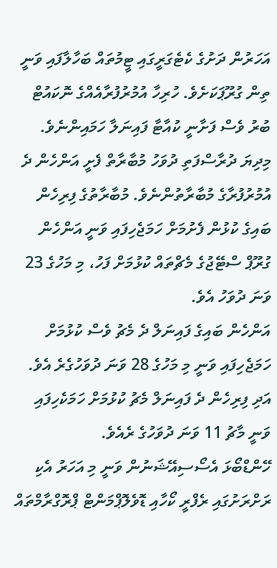އަހަރުން ދަށުގެ ކެޓެގަރީގައި ޓީމުތައް ބަހާލާފައި ވަނީ ތިން ގުރޫޕަކަށެވެ. ހުރިހާ އުމުރުފުރާއެއްގެ ނޮކައުޓް ބުރު ވެސް ފަށާނީ ކުއާޓާ ފައިނަލާ ހަމައިންނެވެ.
މިދިޔަ ދުރާސްފަތި ދުވަހު މުބާރާތް ފެށީ އަންހެން ދެ އުމުރުފުރާގެ މުބާރާތުންނެވެ. މުބާރާތުގެ ފިރިހެން ބައިގެ ކުޅުން ފެށުމަށް ހަމަޖެހިފައި ވަނީ އަންހެން ގުރޫޕް ސްޓޭޖުގެ މެޗްތައް ކުޅުމަށް ފަހު، މި މަހުގެ 23 ވަނަ ދުވަހު އެވެ.
އަންހެން ބައިގެ ފައިނަލް ދެ މެޗު ވެސް ކުޅުމަށް ހަމަޖެހިފައި ވަނީ މި މަހުގެ 28 ވަނަ ދުވަހުގެރެ އެވެ. އަދި ފިރިހެން ދެ ފައިނަލް މެޗު ކުޅުމަށް ހަމަކެހިފައި ވަނީ މާޗު 11 ވަނަ ދުވަހުގެ ރެއެވެ.
ހޭންޑްބޯޅަ އެސޯސިއޭޝަނުން ވަނީ މި އަހަރު އެކި ރަށްރަށުގައި ރެފްރީ ކޯހާއި ޑޮވެލޮޕްމަންޓް ޕްރޮގްރާމްތައް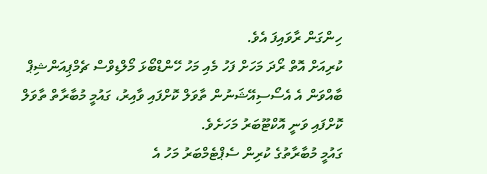ހިންގަން ރާވައިފަ އެވެ.
ކުރިއަށް އޮތް ރޯދަ މަހަށް ފަހު މެއި މަހު ހޭންޑްބޯޅަ މޯލްޑިވްސް ޗެމްޕިއަންޝިޕް ބާއްވަން އެ އެސޯސިއޭޝަނުން ތާވަލް ކޮށްފައި ވާއިރު، ގައުމީ މުބާރާތް ތާވަލް ކޮށްފައި ވަނީ އޮކްޓޫބަރު މަހަށެވެ.
ގައުމީ މުބާރާތުގެ ކުރިން ސެޕްޓެމްބަރު މަހު އެ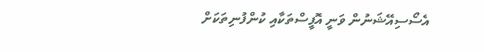އެސޯސިއޭޝަނުން ވަނީ އޮފީސްތަކާއި ކުންފުނިތަކަށް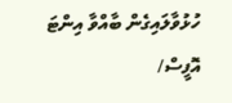ހުޅުވާލައިގެން ބާއްވާ އިންޓަ އޮފީސް/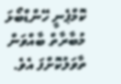ކޮމްޕެނީ ހޭންޑްބޯޅަ މުބާރާތް ބާއްވަން ތާވަލުކޮށްފަ އެވެ.